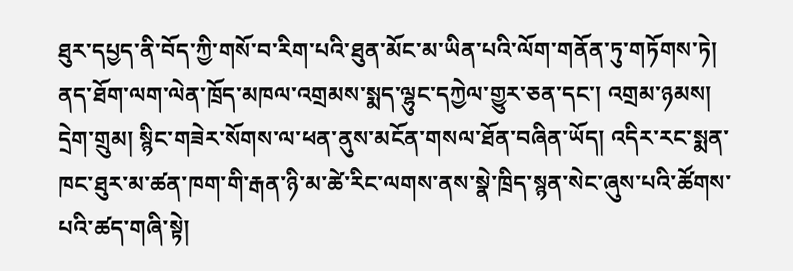ཐུར་དཔྱད་ནི་བོད་ཀྱི་གསོ་བ་རིག་པའི་ཐུན་མོང་མ་ཡིན་པའི་ལོག་གནོན་ཏུ་གཏོགས་ཏེ། ནད་ཐོག་ལག་ལེན་ཁྲོད་མཁལ་འགྲམས་སྨད་ལྷུང་དཀྱེལ་གྱུར་ཅན་དང་། འགྲམ་ཉམས། དྲེག་གྲུམ། སྙིང་གཟེར་སོགས་ལ་ཕན་ནུས་མངོན་གསལ་ཐོན་བཞིན་ཡོད། འདིར་རང་སྨན་ཁང་ཐུར་མ་ཚན་ཁག་གི་རྒན་ཉི་མ་ཚེ་རིང་ལགས་ནས་སྣེ་ཁྲིད་སྙན་སེང་ཞུས་པའི་ཚོགས་པའི་ཚད་གཞི་སྟེ།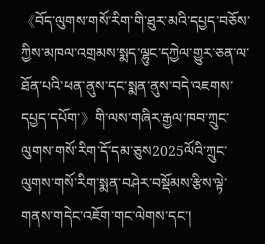《བོད་ལུགས་གསོ་རིག་གི་ཐུར་མའི་དཔྱད་བཅོས་ཀྱིས་མཁལ་འགྲམས་སྨད་ལྷུང་དཀྱེལ་གྱུར་ཅན་ལ་ཐོན་པའི་ཕན་ནུས་དང་སྨན་ནུས་བདེ་འཇགས་དཔྱད་དཔོག་》གི་ལས་གཞིར་རྒྱལ་ཁབ་ཀྲུང་ལུགས་གསོ་རིག་དོ་དམ་ཅུས2025ལོའི་ཀྲུང་ལུགས་གསོ་རིག་སྨན་བཤེར་བསྡོམས་རྩིས་ལྟེ་གནས་གདེང་འཇོག་གང་ལེགས་དང་།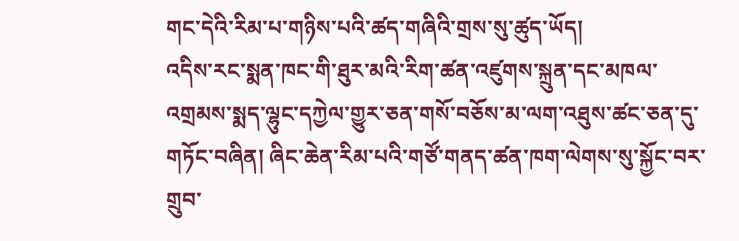གང་དེའི་རིམ་པ་གཉིས་པའི་ཚད་གཞིའི་གྲས་སུ་ཚུད་ཡོད།
འདིས་རང་སྨན་ཁང་གི་ཐུར་མའི་རིག་ཚན་འཛུགས་སྐྲུན་དང་མཁལ་འགྲམས་སྨད་ལྷུང་དཀྱེལ་གྱུར་ཅན་གསོ་བཅོས་མ་ལག་འཐུས་ཚང་ཅན་དུ་གཏོང་བཞིན། ཞིང་ཆེན་རིམ་པའི་གཙོ་གནད་ཚན་ཁག་ལེགས་སུ་སྐྱོང་བར་གྲུབ་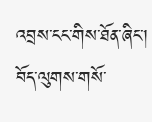འབྲས་ངང་གིས་ཐོན་ཞིང་། བོད་ལུགས་གསོ་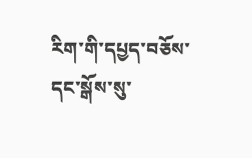རིག་གི་དཔྱད་བཅོས་དང་སྒོས་སུ་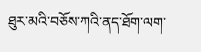ཐུར་མའི་བཅོས་ཀའི་ནད་ཐོག་ལག་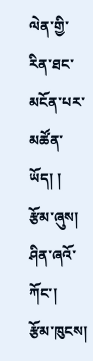ལེན་གྱི་རིན་ཐང་མངོན་པར་མཚོན་ཡོད། །
རྩོམ་ཞུས།   ཤིན་ཞའོ་ཀོང་།
རྩོམ་ཁུངས།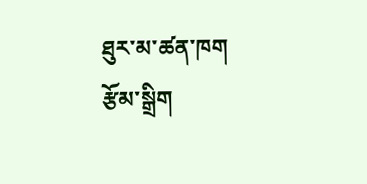ཐུར་མ་ཚན་ཁག
རྩོམ་སྒྲིག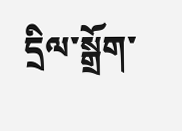དྲིལ་སྒྲོག་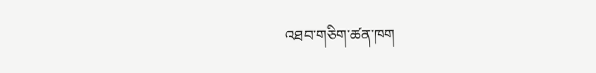འཐབ་གཅིག་ཚན་ཁག